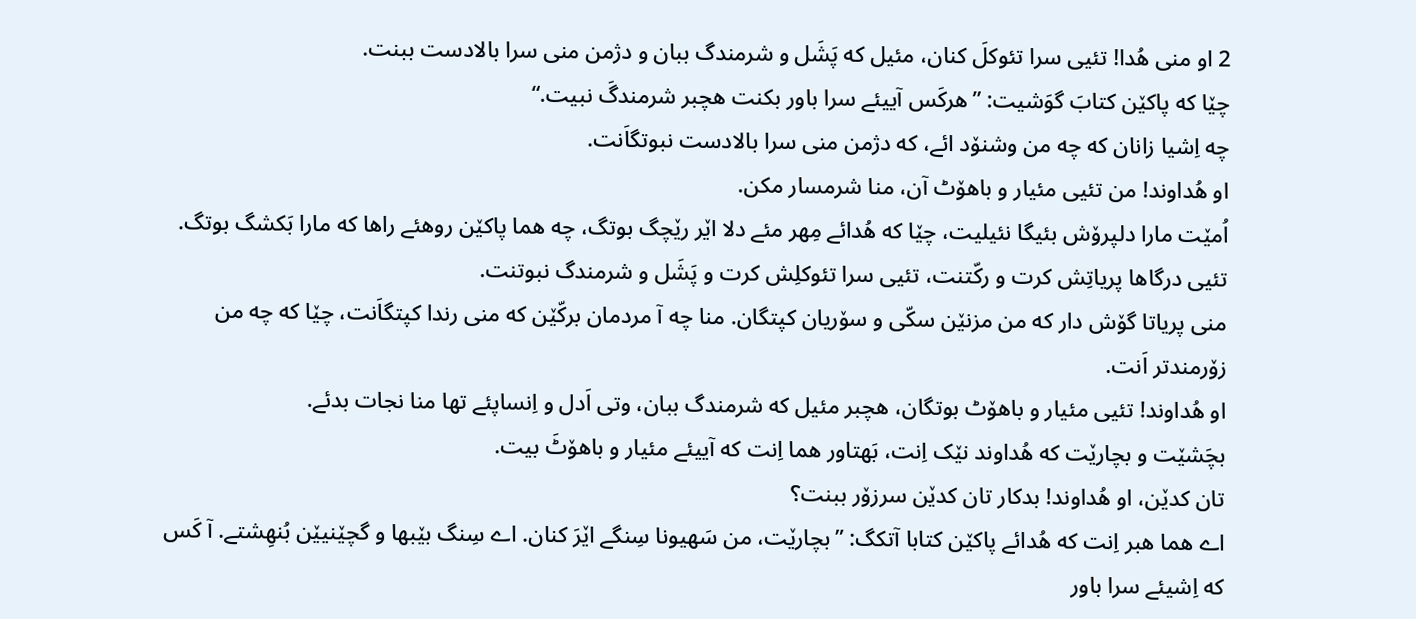2 او منی هُدا! تئیی سرا تئوکلَ کنان، مئیل که پَشَل و شرمندگ ببان و دژمن منی سرا بالادست ببنت.
چێا که پاکێن کتابَ گوَشیت: ”هرکَس آییئے سرا باور بکنت هچبر شرمندگَ نبیت.“
چه اِشیا زانان که چه من وشنۆد ائے، که دژمن منی سرا بالادست نبوتگاَنت.
او هُداوند! من تئیی مئیار و باهۆٹ آن، منا شرمسار مکن.
اُمێت مارا دلپرۆش بئیگا نئیلیت، چێا که هُدائے مِهر مئے دلا اێر رێچگ بوتگ، چه هما پاکێن روهئے راها که مارا بَکشگ بوتگ.
تئیی درگاها پریاتِش کرت و رکّتنت، تئیی سرا تئوکلِش کرت و پَشَل و شرمندگ نبوتنت.
منی پریاتا گۆش دار که من مزنێن سکّی و سۆریان کپتگان. منا چه آ مردمان برکّێن که منی رندا کپتگاَنت، چێا که چه من زۆرمندتر اَنت.
او هُداوند! تئیی مئیار و باهۆٹ بوتگان، هچبر مئیل که شرمندگ ببان، وتی اَدل و اِنساپئے تها منا نجات بدئے.
بچَشێت و بچارێت که هُداوند نێک اِنت، بَهتاور هما اِنت که آییئے مئیار و باهۆٹَ بیت.
تان کدێن، او هُداوند! بدکار تان کدێن سرزۆر ببنت؟
اے هما هبر اِنت که هُدائے پاکێن کتابا آتکگ: ”بچارێت، من سَهیونا سِنگے اێرَ کنان. اے سِنگ بێبها و گچێنیێن بُنهِشتے. آ کَس که اِشیئے سرا باور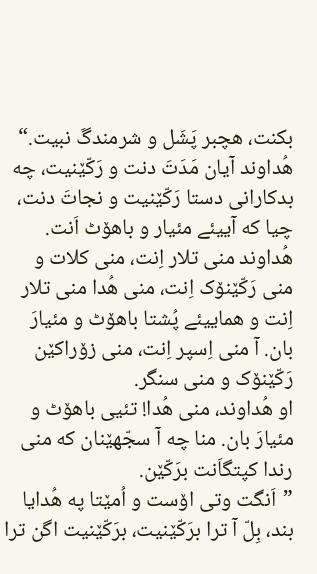بکنت، هچبر پَشَل و شرمندگَ نبیت.“
هُداوند آیان مَدَتَ دنت و رَکّێنیت، چه بدکارانی دستا رَکّێنیت و نجاتَ دنت، چیا که آییئے مئیار و باهۆٹ اَنت.
هُداوند منی تلار اِنت، منی کلات و منی رَکّێنۆک اِنت، منی هُدا منی تلار اِنت و هماییئے پُشتا باهۆٹ و مئیارَ بان. آ منی اِسپر اِنت، منی زۆراکێن رَکّێنۆک و منی سنگر.
او هُداوند، منی هُدا! تئیی باهۆٹ و مئیارَ بان. منا چه آ سجّهێنان که منی رندا کپتگاَنت برَکّێن.
”اَنگت وتی اۆست و اُمێتا په هُدایا بند، بِلّ آ ترا برَکّێنیت، برَکّێنیت اگن ترا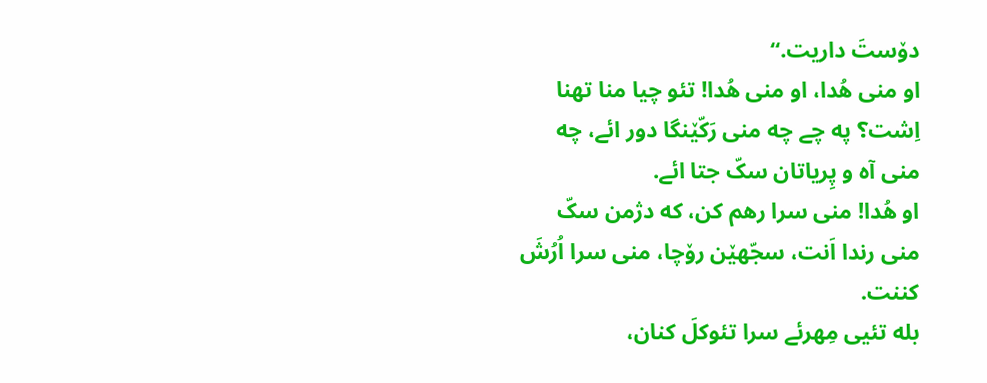دۆستَ داریت.“
او منی هُدا، او منی هُدا! تئو چیا منا تهنا اِشت؟ په چے چه منی رَکّێنگا دور ائے، چه منی آه و پِریاتان سکّ جتا ائے.
او هُدا! منی سرا رهم کن، که دژمن سکّ منی رندا اَنت، سجّهێن رۆچا، منی سرا اُرُشَ کننت.
بله تئیی مِهرئے سرا تئوکلَ کنان،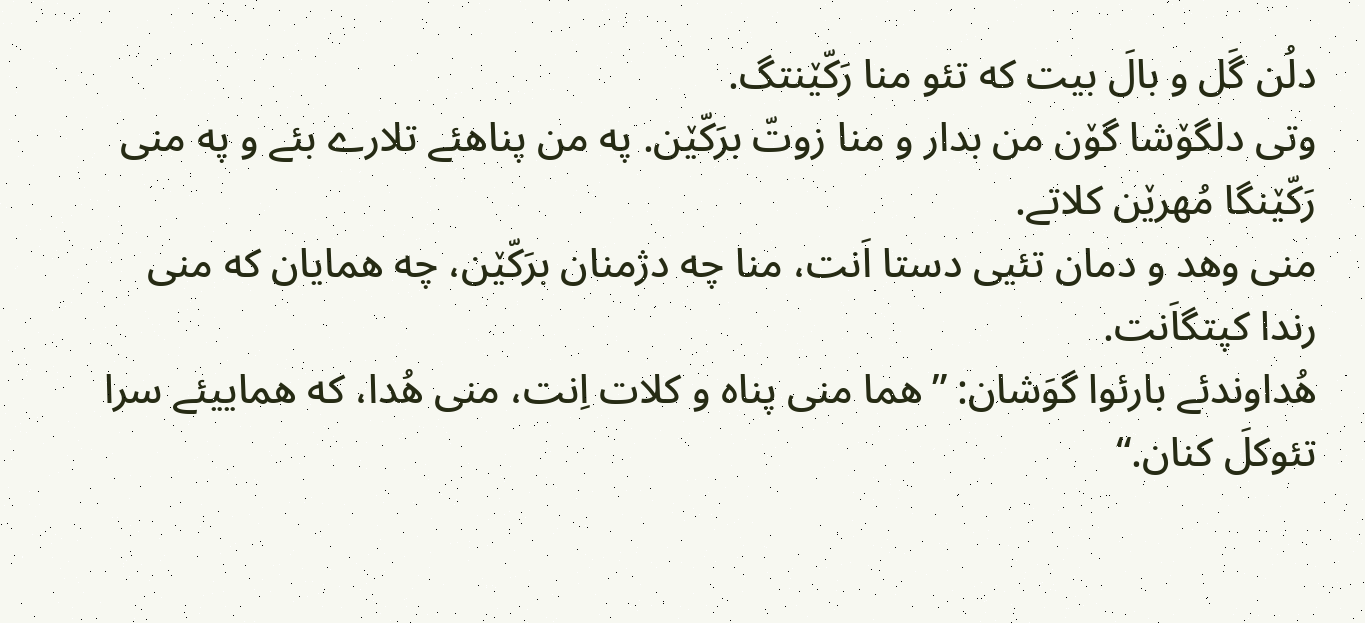دلُن گَل و بالَ بیت که تئو منا رَکّێنتگ.
وتی دلگۆشا گۆن من بدار و منا زوتّ برَکّێن. په من پناهئے تلارے بئے و په منی رَکّێنگا مُهرێن کلاتے.
منی وهد و دمان تئیی دستا اَنت، منا چه دژمنان برَکّێن، چه همایان که منی رندا کپتگاَنت.
هُداوندئے بارئوا گوَشان: ”هما منی پناه و کلات اِنت، منی هُدا، که هماییئے سرا تئوکلَ کنان.“